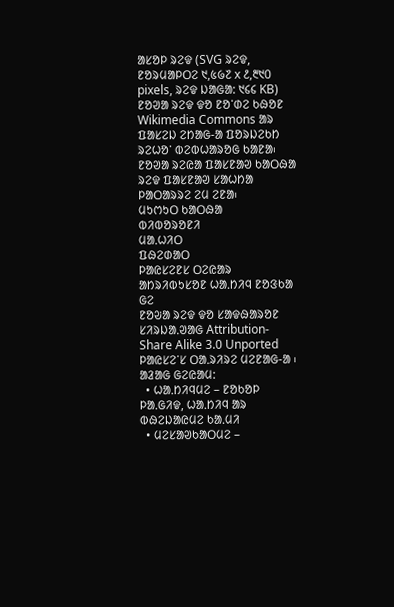ᱟᱥᱚᱞ ᱨᱮᱫ (SVG ᱨᱮᱫ, ᱱᱚᱨᱢᱟᱞᱛᱮ ᱑,᱕᱙᱗ x ᱒,᱓᱑᱐ pixels, ᱨᱮᱫ ᱡᱟᱜᱟ: ᱑᱔᱔ KB)
ᱱᱚᱣᱟ ᱨᱮᱫ ᱫᱚ ᱱᱚᱸᱰᱮ ᱠᱷᱚᱱ Wikimedia Commons ᱟᱨ ᱯᱟᱥᱮᱡ ᱮᱴᱟᱜ-ᱟ ᱯᱚᱨᱡᱮᱠᱴ ᱨᱮᱦᱚᱸ ᱵᱮᱵᱦᱟᱨᱚᱜ ᱠᱟᱱᱟ᱾ ᱱᱚᱣᱟ ᱨᱮᱭᱟ ᱯᱟᱥᱱᱟᱣ ᱠᱟᱛᱷᱟ ᱨᱮᱫ ᱯᱟᱥᱱᱟᱣ ᱥᱟᱦᱴᱟ ᱞᱟᱛᱟᱨᱨᱮ ᱮᱢ ᱮᱱᱟ᱾
ᱢᱩᱬᱩᱛ ᱠᱟᱛᱷᱟ
ᱵᱤᱵᱚᱨᱚᱱᱤ
ᱢᱟᱹᱦᱤᱛ
ᱯᱷᱮᱰᱟᱛ
ᱞᱟᱭᱥᱮᱱᱥ ᱛᱮᱭᱟᱨ
ᱟᱴᱨᱤᱵᱩᱥᱚᱱ ᱦᱟᱹᱴᱤᱧ ᱱᱚᱝᱠᱟ ᱜᱮ
ᱱᱚᱶᱟ ᱨᱮᱫ ᱫᱚ ᱥᱟᱫᱷᱟᱨᱚᱱ ᱥᱤᱨᱡᱟᱹᱣᱟᱜ Attribution-Share Alike 3.0 Unported ᱞᱟᱭᱥᱮᱸᱥ ᱛᱟᱹᱨᱤᱨᱮ ᱢᱮᱱᱟᱜ-ᱟ ᱾
ᱟᱲᱟᱜ ᱜᱮᱭᱟᱢ:
  • ᱦᱟᱹᱴᱤᱧᱢᱮ – ᱱᱚᱠᱚᱞ ᱞᱟᱹᱜᱤᱫ, ᱦᱟᱹᱴᱤᱧ ᱟᱨ ᱵᱷᱮᱡᱟᱭᱢᱮ ᱠᱟᱹᱢᱤ
  • ᱢᱮᱥᱟᱣᱠᱟᱛᱢᱮ –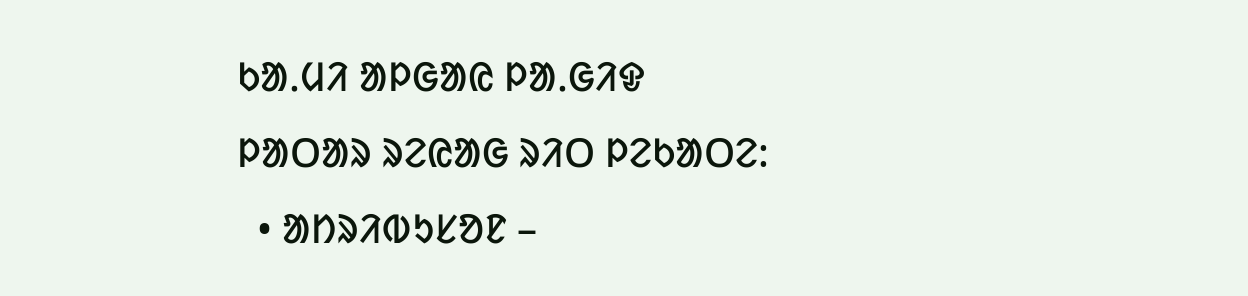ᱠᱟᱹᱢᱤ ᱟᱞᱜᱟᱭ ᱞᱟᱹᱜᱤᱫ
ᱞᱟᱛᱟᱨ ᱨᱮᱭᱟᱜ ᱨᱤᱛ ᱞᱮᱠᱟᱛᱮ:
  • ᱟᱴᱨᱤᱵᱩᱥᱚᱱ –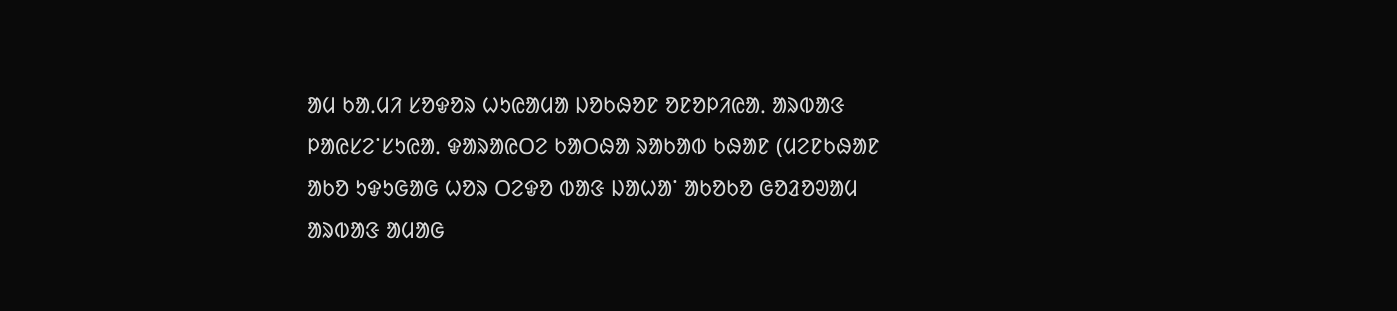ᱟᱢ ᱠᱟᱹᱢᱤ ᱥᱚᱫᱚᱨ ᱦᱩᱭᱟᱢᱟ ᱡᱚᱠᱷᱚᱱ ᱚᱱᱚᱞᱤᱭᱟᱹ ᱟᱨᱵᱟᱝ ᱞᱟᱭᱥᱮᱸᱥᱩᱭᱟᱹ ᱫᱟᱨᱟᱭᱛᱮ ᱠᱟᱛᱷᱟ ᱨᱟᱠᱟᱵ ᱠᱷᱟᱱ (ᱢᱮᱱᱠᱷᱟᱱ ᱟᱠᱚ ᱩᱫᱩᱜᱟᱜ ᱦᱚᱨ ᱛᱮᱫᱚ ᱵᱟᱝ ᱡᱟᱦᱟᱸ ᱟᱠᱚᱠᱚ ᱜᱚᱲᱚᱣᱟᱢ ᱟᱨᱵᱟᱝ ᱟᱢᱟᱜ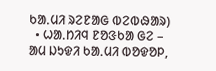ᱠᱟᱹᱢᱤ ᱨᱮᱱᱟᱜ ᱵᱮᱵᱷᱟᱨ)
  • ᱦᱟᱹᱴᱤᱧ ᱱᱚᱝᱠᱟ ᱜᱮ – ᱟᱢ ᱡᱩᱫᱤ ᱠᱟᱹᱢᱤ ᱵᱚᱫᱚᱞ,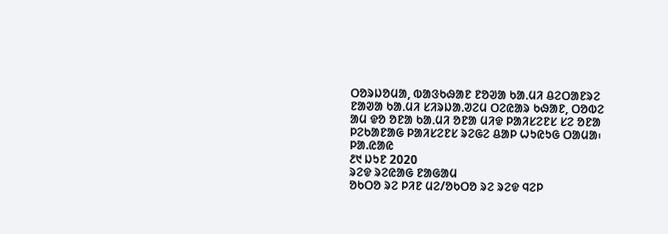ᱛᱚᱨᱡᱚᱢᱟ, ᱵᱟᱝᱠᱷᱟᱱ ᱱᱚᱣᱟ ᱠᱟᱹᱢᱤ ᱪᱮᱛᱟᱱᱨᱮ ᱱᱟᱣᱟ ᱠᱟᱹᱢᱤ ᱥᱤᱨᱡᱟᱹᱣᱮᱢ ᱛᱮᱭᱟᱨ ᱠᱷᱟᱱ, ᱛᱚᱵᱮ ᱟᱢ ᱫᱚ ᱚᱱᱟ ᱠᱟᱹᱢᱤ ᱚᱱᱟ ᱢᱤᱫ ᱞᱟᱤᱥᱮᱱᱥ ᱥᱮ ᱚᱱᱟ ᱞᱮᱠᱟᱱᱟᱜ ᱞᱟᱤᱥᱮᱱᱥ ᱨᱮᱜᱮ ᱪᱟᱞ ᱦᱩᱭᱩᱜ ᱛᱟᱢᱟ᱾
ᱞᱟ.ᱭᱟᱭ
᱒᱑ ᱡᱩᱱ 2020
ᱨᱮᱫ ᱨᱮᱭᱟᱜ ᱱᱟᱜᱟᱢ
ᱚᱠᱛᱚ ᱨᱮ ᱞᱤᱱ ᱢᱮ/ᱚᱠᱛᱚ ᱨᱮ ᱨᱮᱫ ᱧᱮᱞ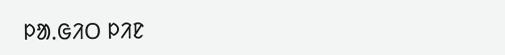ᱞᱟᱹᱜᱤᱛ ᱞᱤᱱ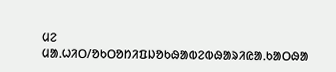ᱢᱮ
ᱢᱟᱹᱦᱤᱛ/ᱚᱠᱛᱚᱴᱤᱯᱡᱚᱠᱷᱟᱵᱮᱵᱷᱟᱨᱤᱭᱟᱹᱠᱟᱛᱷᱟ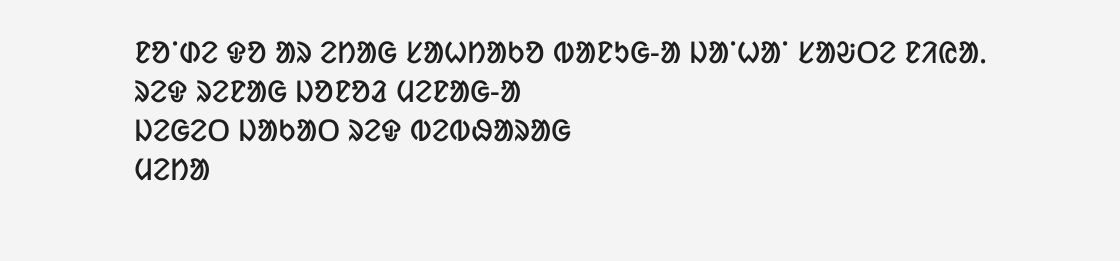ᱱᱚᱸᱰᱮ ᱫᱚ ᱟᱨ ᱮᱴᱟᱜ ᱥᱟᱦᱴᱟᱠᱚ ᱵᱟᱱᱩᱜ-ᱟ ᱡᱟᱸᱦᱟᱸ ᱥᱟᱶᱛᱮ ᱱᱤᱭᱟᱹ ᱨᱮᱫ ᱨᱮᱱᱟᱜ ᱡᱚᱱᱚᱲ ᱢᱮᱱᱟᱜ-ᱟ
ᱡᱮᱜᱮᱛ ᱡᱟᱠᱟᱛ ᱨᱮᱫ ᱵᱮᱵᱷᱟᱨᱟᱜ
ᱢᱮᱴᱟ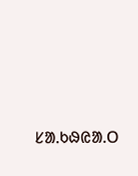ᱥᱟᱹᱠᱷᱭᱟᱹᱛ